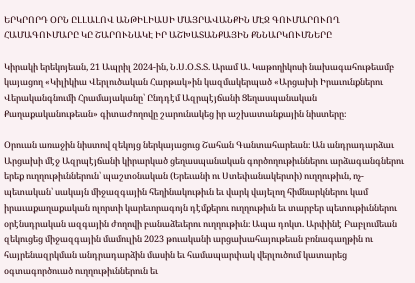ԵՐԿՐՈՐԴ ՕՐՆ ԸԼԼԱԼՈՎ ԱՆԹԻԼԻԱՍԻ ՄԱՅՐԱՎԱՆՔԻՆ ՄԷՋ ԳՈՒՄԱՐՈՒՈՂ ՀԱՄԱԳՈՒՄԱՐԸ ԿԸ ՇԱՐՈՒՆԱԿԷ ԻՐ ԱՇԽԱՏԱՆՔԱՅԻՆ ՔՆՆԱՐԿՈՒՄՆԵՐԸ

Կիրակի երեկոյեան, 21 Ապրիլ 2024-ին, Ն.Ս.Օ.Տ.Տ. Արամ Ա. Կաթողիկոսի նախագահութեամբ կայացող «Կիլիկիա Վերլուծական Հարթակ»ին կազմակերպած «Արցախի Իրաւունքներու Վերականգնումի Հրամայականը՝ Ընդդէմ Ազրպէյճանի Ցեղասպանական Քաղաքականութեան» գիտաժողովը շարունակեց իր աշխատանքային նիստերը։

Օրուան առաջին նիստով զեկոյց ներկայացուց Շահան Գանտահարեան։ Ան անդրադարձաւ Արցախի մէջ Ազրպէյճանի կիրարկած ցեղասպանական գործողութիւններու արձագանգներու երեք ուղղութիւններուն՝ պաշտօնական (Երեւանի ու Ստեփանակերտի) ուղղութիւն, ոչ-պետական՝ սակայն միջազգային հեղինակութիւն եւ վարկ վայելող հիմնարկներու կամ իրաւաքաղաքական ոլորտի կարեւորագոյն դէմքերու ուղղութիւն եւ տարբեր պետութիւններու օրէնսդրական ազգային ժողովի բանաձեւերու ուղղութիւն։ Ապա դոկտ. Արփինէ Բաբլումեան զեկուցեց միջազգային մամուլին 2023 թուականի արցախահայութեան բռնագաղթին ու հայրենազրկման անդրադարձին մասին եւ համապարփակ վերլուծում կատարեց օգտագործուած ուղղութիւններուն եւ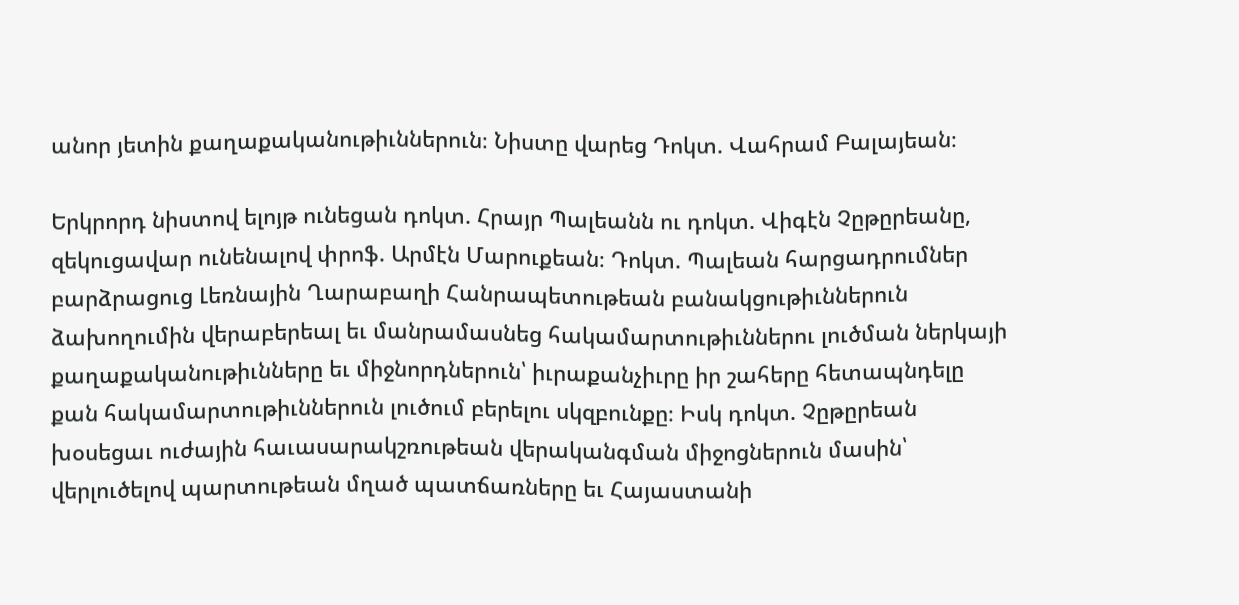անոր յետին քաղաքականութիւններուն։ Նիստը վարեց Դոկտ. Վահրամ Բալայեան։

Երկրորդ նիստով ելոյթ ունեցան դոկտ. Հրայր Պալեանն ու դոկտ. Վիգէն Չըթըրեանը, զեկուցավար ունենալով փրոֆ. Արմէն Մարուքեան։ Դոկտ. Պալեան հարցադրումներ բարձրացուց Լեռնային Ղարաբաղի Հանրապետութեան բանակցութիւններուն ձախողումին վերաբերեալ եւ մանրամասնեց հակամարտութիւններու լուծման ներկայի քաղաքականութիւնները եւ միջնորդներուն՝ իւրաքանչիւրը իր շահերը հետապնդելը քան հակամարտութիւններուն լուծում բերելու սկզբունքը։ Իսկ դոկտ. Չըթըրեան խօսեցաւ ուժային հաւասարակշռութեան վերականգման միջոցներուն մասին՝ վերլուծելով պարտութեան մղած պատճառները եւ Հայաստանի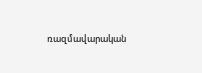ռազմավարական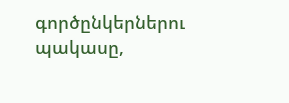գործընկերներու պակասը,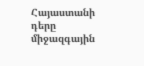Հայաստանի դերը միջազգային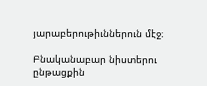յարաբերութիւններուն մէջ։

Բնականաբար նիստերու ընթացքին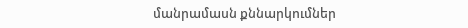մանրամասն քննարկումներ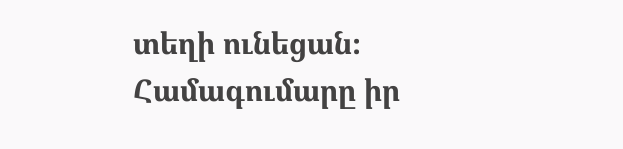տեղի ունեցան։
Համագումարը իր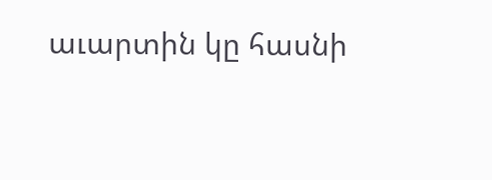աւարտին կը հասնի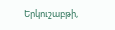Երկուշաբթի,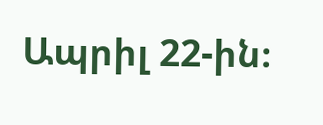Ապրիլ 22-ին։